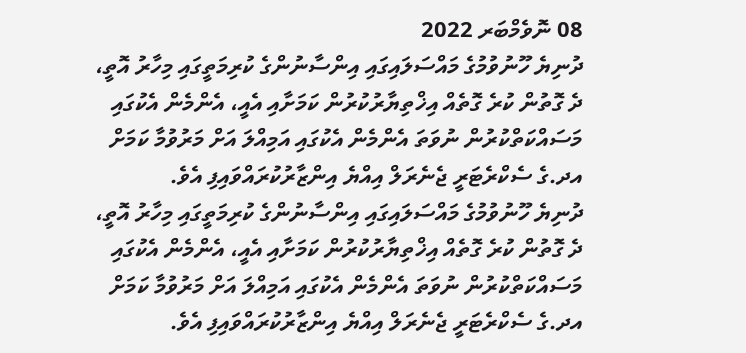08 ނޮވެމްބަރ 2022
ދުނިޔެ ހޫނުވުމުގެ މައްސަލައިގައި އިންސާނުންގެ ކުރިމަތީގައި މިހާރު އޮތީ، ދެ ގޮތުން ކުރެ ގޮތެއް އިޚްތިޔާރުކުރުން ކަމަށާއި އެއީ، އެންމެން އެކުގައި މަސައްކަތްކުރުން ނުވަތަ އެންމެން އެކުގައި އަމިއްލަ އަށް މަރުވުމާ ކަމަށް އދ.ގެ ސެކްރެޓަރީ ޖެނެރަލް އިއްޔެ އިންޒާރުކުރައްވައިފި އެވެ.
ދުނިޔެ ހޫނުވުމުގެ މައްސަލައިގައި އިންސާނުންގެ ކުރިމަތީގައި މިހާރު އޮތީ، ދެ ގޮތުން ކުރެ ގޮތެއް އިޚްތިޔާރުކުރުން ކަމަށާއި އެއީ، އެންމެން އެކުގައި މަސައްކަތްކުރުން ނުވަތަ އެންމެން އެކުގައި އަމިއްލަ އަށް މަރުވުމާ ކަމަށް އދ.ގެ ސެކްރެޓަރީ ޖެނެރަލް އިއްޔެ އިންޒާރުކުރައްވައިފި އެވެ.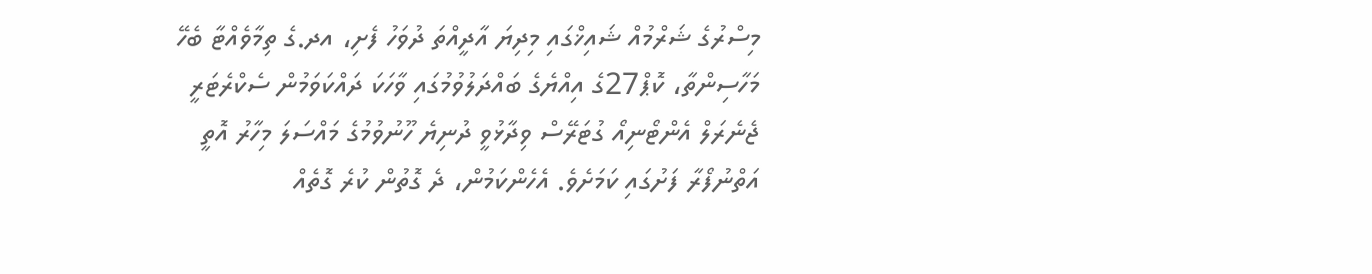މިސްރުގެ ޝަރްމުއް ޝައިޚްގައި މިދިޔަ އާދީއްތަ ދުވަހު ފެށި، އދ.ގެ ތިމާވެއްޓާ ބެހޭ މަހާސިންތާ، ކޮޕް27ގެ އިއްޔެގެ ބައްދަލުވުމުގައި ވާހަކަ ދައްކަވަމުން ސެކްރެޓަރީ ޖެނެރަލް އެންޓޯނިއޯ ގުޓަރޭސް ވިދާޅުވީ ދުނިޔެ ހޫނުވުމުގެ މައްސަލަ މިހާރު އޮތީ އަތްނުފޯރާ ފަށުގައި ކަމަށެވެ. އެހެންކަމުން، ދެ ގޮތުން ކުރެ ގޮތެއް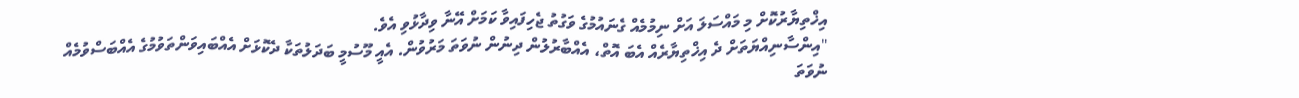އިޚްތިޔާރުކޮށް މި މައްސަލަ އަށް ނިމުމެއް ގެނައުމުގެ ވަގުތު ޖެހިފައިވާ ކަމަށް އޭނާ ވިދާޅުވި އެވެ.
"އިންސާނިއްޔަތަށް ދެ އިޚްތިޔާރެއް އެބަ އޮތް، އެއްބާރުލުން ދިނުން ނުވަތަ މަރުވުން. އެއީ މޫސުމީ ބަދަލުތަކާ ދެކޮޅަށް އެއްބައިވަންތަވުމުގެ އެއްބަސްވުމެއް ނުވަތަ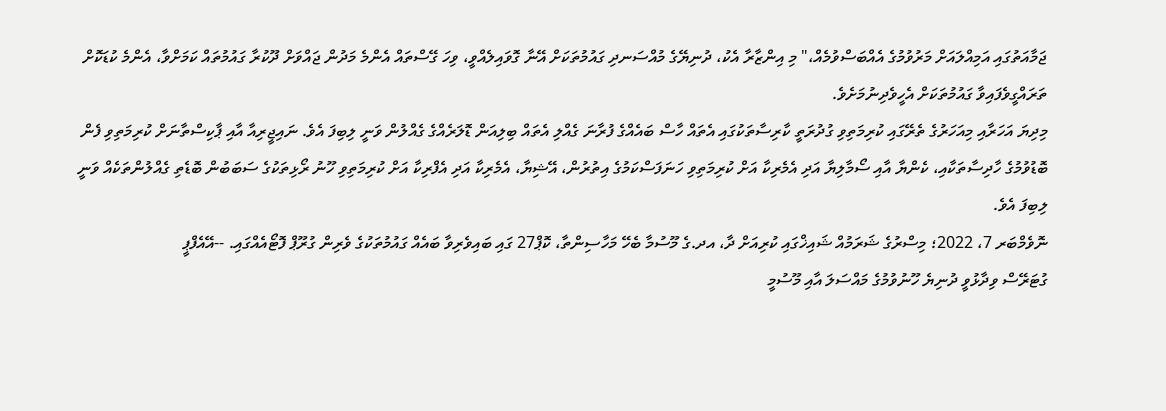ޖަމާއަތުގައި އަމިއްލައަށް މަރުވުމުގެ އެއްބަސްވުމެއް،" މި އިންޒާރާ އެކު، ދުނިޔޭގެ މުއްސަނދި ގައުމުތަކަށް އޭނާ ގޮވައިލެއްވީ، ވިހަ ގޭސްތައް އެންމެ މަދުން ޖައްވަށް ދޫކުރާ ގައުމުތައް ކަމަށްވާ، އެންމެ ކުޑަކޮށް ތަރައްގީވެފައިވާ ގައުމުތަކަށް އެހީވެދިނުމަށެވެ.
މިދިޔަ އަހަރާއި މިއަހަރުގެ ތެރޭގައި ކުރިމަތިވި ގުދުރަތީ ކާރިސާތަކުގައި އެތައް ހާސް ބައެއްގެ ފުރާނަ ގެއްލި އެތައް ބިލިއަން ޑޮލަރެއްގެ ގެއްލުން ވަނީ ލިބިފަ އެވެ. ނައިޖީރިއާ އާއި ޕާކިސްތާނަށް ކުރިމަތިވި ފެން ބޮޑުވުމުގެ ހާދިސާތަކާއި، ކެންޔާ އާއި ސޯމާލިޔާ އަދި އެމެރިކާ އަށް ކުރިމަތިވި ހަނަފަސްކަމުގެ އިތުރުން، އޭޝިޔާ، އެމެރިކާ އަދި އެފްރިކާ އަށް ކުރިމަތިވި ހޫނު ރޯޅިތަކުގެ ސަބަބުން ބޮޑެތި ގެއްލުންތަކެއް ވަނީ ލިބިފަ އެވެ.
ނޮވެމްބަރ 7، 2022؛ މިސްރުގެ ޝަރަމުއް ޝައިޚްގައި ކުރިއަށް ދާ، އދ.ގެ މޫސުމާ ބެހޭ މަހާސިންތާ، ކޮޕް27 ގައި ބައިވެރިވާ ބައެއް ގައުމުތަކުގެ ވެރިން ގުރޫޕް ފޮޓޯއެއްގައި. --އޭއެފްޕީ
ގުޓަރޭސް ވިދާޅުވީ ދުނިޔެ ހޫނުވުމުގެ މައްސަލަ އާއި މޫސުމީ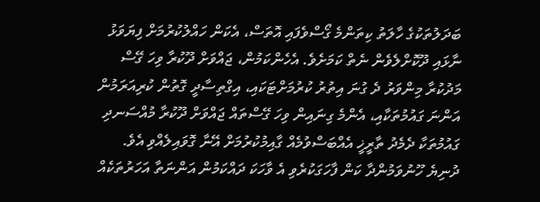ބަދަލުތަކުގެ ހާލަތު ކިތަންމެ ގޯސްވެފައި އޮތަސް، އެކަން ހައްލުކުރުމަށް ފިޔަވަޅު ނާޅައި ދޫކޮށްލެވެން ނެތް ކަމަށެވެ. އެހެންކަމުން، ޖައްވަށް ދޫކުރާ ވިހަ ގޭސް މަދުކުރާ މިންވަރު ދެ ގުނަ އިތުރު ކުރުމަށްޓަކައި، އިގްތިސާދީ ގޮތުން ކުރިއަރަމުން އަންނަ ގައުމުތަކާއި، އެންމެ ގިނައިން ވިހަ ގޭސްތައް ޖައްވަށް ދޫކުރާ މުއްސަނދި ގައުމުތަކާ ދެމެދު ތާރީޚީ އެއްބަސްވުމެއް ގާއިމުކުރުމަށް އޭނާ ގޮވައިލެއްވި އެވެ.
ދުނިޔެ ހޫނުވަމުންދާ ކަން ފާހަގަކުރެވި އެ ވާހަކަ ދައްކަމުން އަންނަތާ އަހަރުތަކެއް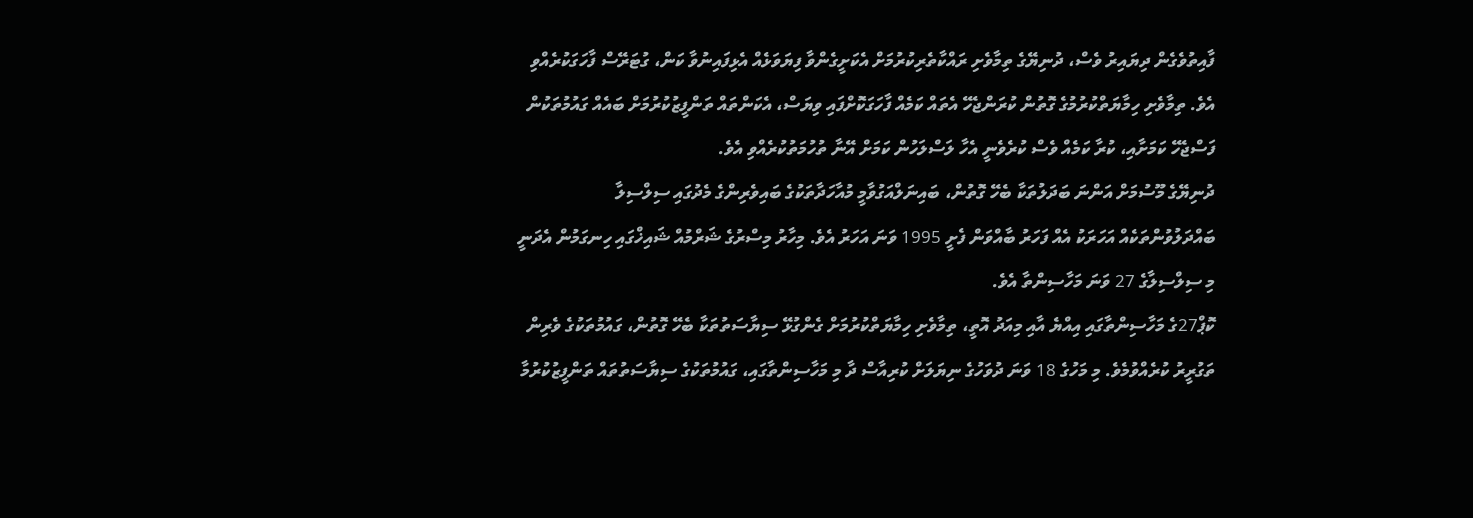ފާއިތުވެގެން ދިޔައިރު ވެސް، ދުނިޔޭގެ ތިމާވެށި ރައްކާތެރިކުރުމަށް އެކަށީގެންވާ ފިޔަވަޅެއް އެޅިފައިނުވާ ކަން، ގުޓަރޭސް ފާހަގަކުރެއްވި އެވެ. ތިމާވެށި ހިމާޔަތްކުރުމުގެ ގޮތުން ކުރަންޖެހޭ އެތައް ކަމެއް ފާހަގަކޮށްފައި ވިޔަސް، އެކަންތައް ތަންފީޒުކުރުމަށް ބައެއް ގައުމުތަކުން ފަސްޖެހޭ ކަމަށާއި، ކުރާ ކަމެއް ވެސް ކުރެވެނީ އެހާ ލަސްލަހުން ކަމަށް އޭނާ ތުހުމަތުކުރެއްވި އެވެ.
ދުނިޔޭގެ މޫސުމަށް އަންނަ ބަދަލުތަކާ ބެހޭ ގޮތުން، ބައިނަލްއަގުވާމީ މުއާހަދާތަކުގެ ބައިވެރިންގެ މެދުގައި ސިލްސިލާ ބައްދަލުވުންތަކެއް އަހަރަކު އެއް ފަހަރު ބާއްވަން ފެށީ 1995 ވަނަ އަހަރު އެވެ. މިހާރު މިސްރުގެ ޝަރްމުއް ޝައިޚްގައި ހިނގަމުން އެދަނީ މި ސިލްސިލާގެ 27 ވަނަ މަހާސިންތާ އެވެ.
ކޮޕް27ގެ މަހާސިންތާގައި އިއްޔެ އާއި މިއަދު އޮތީ، ތިމާވެށި ހިމާޔަތްކުރުމަށް ގެންގުޅޭ ސިޔާސަތުތަކާ ބެހޭ ގޮތުން، ގައުމުތަކުގެ ވެރިން ތަގުރީރު ކުރެއްވުމެވެ. މި މަހުގެ 18 ވަނަ ދުވަހުގެ ނިޔަލަށް ކުރިއާސް ދާ މި މަހާސިންތާގައި، ގައުމުތަކުގެ ސިޔާސަތުތައް ތަންފީޒުކުރުމާ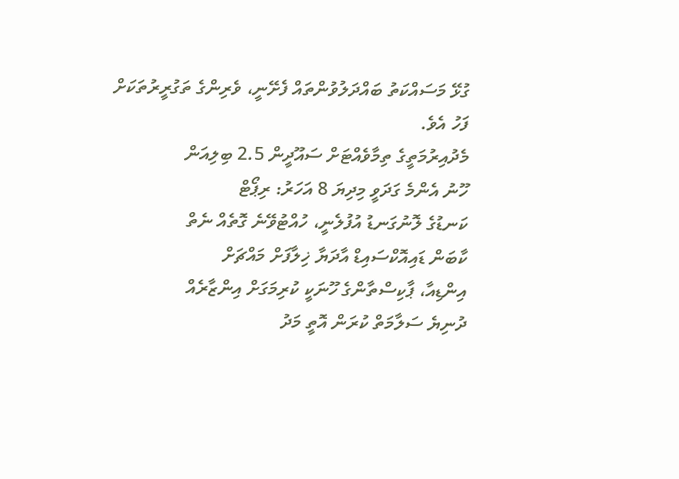ގުޅޭ މަސައްކަތު ބައްދަލުވުންތައް ފެށޭނީ، ވެރިންގެ ތަގުރީރުތަކަށް ފަހު އެވެ.
މެދުއިރުމަތީގެ ތިމާވެއްޓަށް ސައޫދީން 2.5 ބިލިއަން
ހޫނު އެންމެ ގަދަވީ މިދިޔަ 8 އަހަރު: ރިޕޯޓް
ކަނޑުގެ ލޮނުގަނޑު އުފުލެނީ، ހުއްޓުވޭނެ ގޮތެއް ނެތް
ކާބަން ޑައިއޮކްސައިޑް އާދަޔާ ޚިލާފަށް މައްޗަށް
އިންޑިއާ، ޕާކިސްތާންގެ ހޫނަކީ ކުރިމަގަށް އިންޒާރެއް
ދުނިޔެ ސަލާމަތް ކުރަން އޮތީ މަދު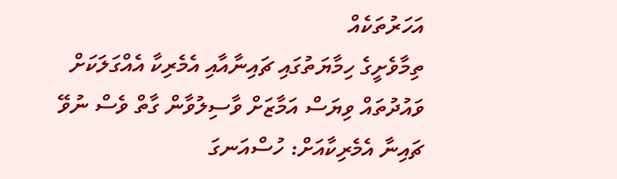އަހަރުތަކެއް
ތިމާވެށީގެ ހިމާޔަތުގައި ޗައިނާއާއި އެމެރިކާ އެއްގަލަކަށް
ވައުދުތައް ވިޔަސް އަމާޒަށް ވާސިލުވާން ގާތް ވެސް ނުވޭ
ޗައިނާ އެމެރިކާއަށް: ހުސްއަނގަ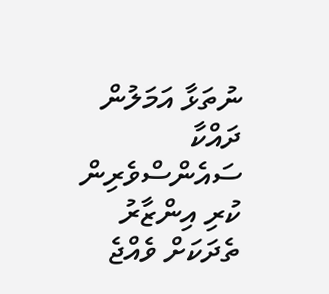ނުތަޅާ އަމަލުން ދައްކާ
ސައެންސްވެރިން ކުރި އިންޒާރު ތެދަކަށް ވެއްޖެ